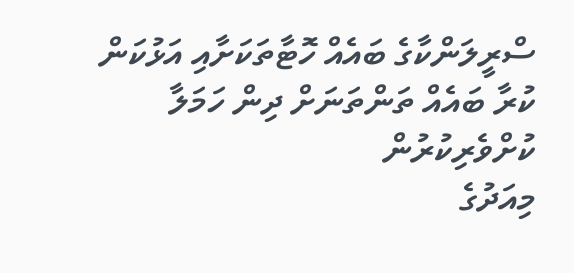ސްރީލަންކާގެ ބައެއް ހޮޓާތަކަށާއި އަޅުކަން ކުރާ ބައެއް ތަންތަނަށް ދިން ހަމަލާ ކުށްވެރިކުރުން
މިއަދުގެ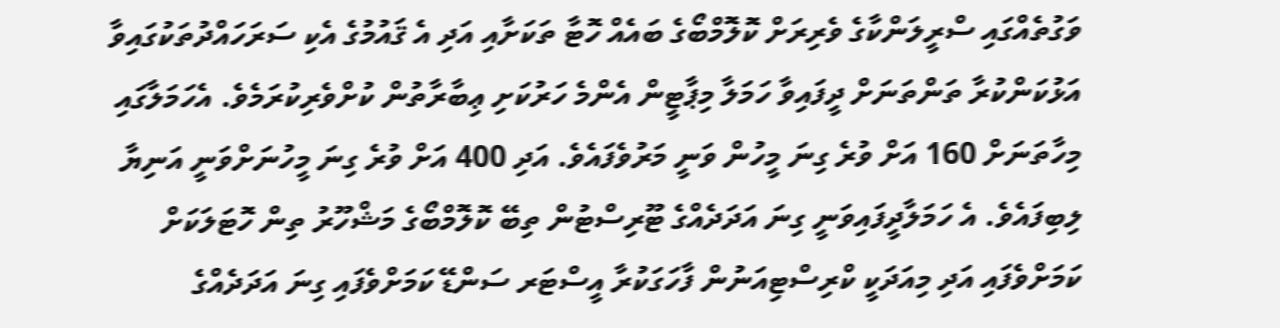ވަގުތެއްގައި ސްރީލަންކާގެ ވެރިރަށް ކޮލޮމްބޯގެ ބައެއް ހޮޓާ ތަކަށާއި އަދި އެ ޤައުމުގެ އެކި ސަރަހައްދުތަކުގައިވާ އަޅުކަންކުރާ ތަންތަނަށް ދީފައިވާ ހަމަލާ މިޕާޓީން އެންމެ ހަރުކަށި ޢިބާރާތުން ކުށްވެރިކުރަމެވެ. އެހަމަލާގައި މިހާތަނަށް 160 އަށް ވުރެ ގިނަ މީހުން ވަނީ މަރުވެފައެވެ. އަދި 400 އަށް ވުރެ ގިނަ މީހުނަށްވަނީ އަނިޔާ ލިބިފައެވެ. އެ ހަމަލާދީފައިވަނީ ގިނަ އަދަދެއްގެ ޓޫރިސްޓުން ތިބޭ ކޮލޮމްބޯގެ މަޝްހޫރު ތިން ހޮޓަލަކަށް ކަމަށްވެފައި އަދި މިއަދަކީ ކްރިސްޓިއަނުން ފާހަގަކުރާ އީސްޓަރ ސަންޑޭ ކަމަށްވެފައި ގިނަ އަދަދެއްގެ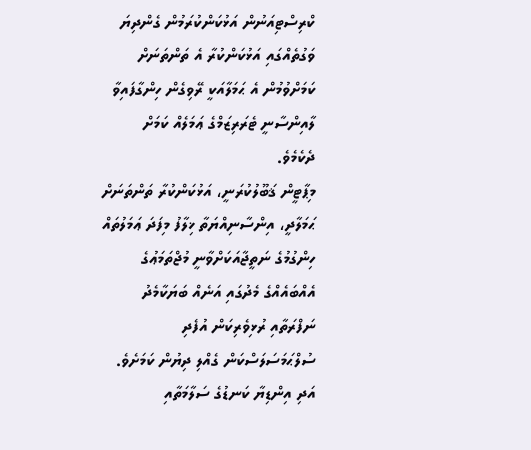ކްރިސްޓިއަނުން އަޅުކަންކުރަމުން ގެންދިޔަ ވަގުތެއްގައި އަޅުކަންކުރާ އެ ތަންތަނަށް ކަމަށްވުމުން އެ ޙަމަލާއަކީ ރޭވިގެން ހިންގާފައިވާ ލާއިންސާނީ ޓެރަރިޒަމްގެ ޢަމަލެއް ކަމަށް ދެކެމެވެ.
މިޕާޓީން ޤަބޫލުކުރަނީ، އަޅުކަންކުރާ ތަންތަނަށް ޙަމަލާދީ، އިންސާނިއްޔަތާ ޚިލާފު މިފަދަ ޢަމަލުތައް ހިންގުމުގެ ނަތީޖާއަކަށްވާނީ މުޖްތަމަޢުގެ އެއްބައެއްގެ މެދުގައި އަނެއް ބަޔަކާމެދު ނަފްރަތާއި ރުޅިވެރިކަން އުފެދި ސުލްޙަމަސަލަސްކަން ގެއްލި ދިޔުން ކަމަށެވެ. އަދި އިންޑިޔާ ކަނޑުގެ ސަލާމަތާއި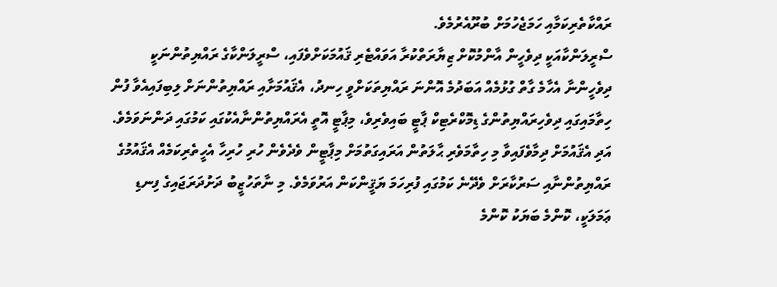ރައްކާތެރިކަމާއި ހަމަޖެހުމަށް ބުރޫއެރުމެވެ.
ސްރީލަންކާއަކީ ދިވެހީން އާންމުކޮށް ޒިޔާރަތްކުރާ އަވައްޓެރި ޤައުމަކަށްވެފައި، ސްރީލަންކާގެ ރައްޔިތުންނަކީ ދިވެހީންނާ އެހާމެ ގާތް ގުޅުމެއް އަބަދުމެ އޮންނަ ރައްޔިތަކަށްވީ ހިނދު، އެޤައުމަށާއި ރައްޔިތުންނަށް ލިބިފައިއެވާ ފުން ހިތާމައިގައި ދިވެހިރައްޔިތުންގެ ޑިމޮކްރެޓިކް ޕާޓީ ބައިވެރިވެ، މިޕާޓީ އޮތީ އެރައްޔިތުންނާއެކުގައި ކަމުގައި ދަންނަވަމެވެ. އަދި އެޤައުމަށް ދިމާވެފައިވާ މި ހިތާމަވެރި ޙާލަތުން އަރައިގަތުމަށް މިޕާޓީން ވެދެވެން ހުރި ހުރިހާ އެހީތެރިކަމެއް އެޤައުމުގެ ރައްޔިތުންނާއި ސަރުކާރަށް ވެދޭނެ ކަމުގައި ފުރިހަމަ ޔަޤީންކަން އަރުވަމެވެ. މި ނާތަހުޒީބު ދަށުދަރަޖައިގެ ފިނޑި ޢަމަލަކީ، ކޮންމެ ބަޔަކު ކޮންމެ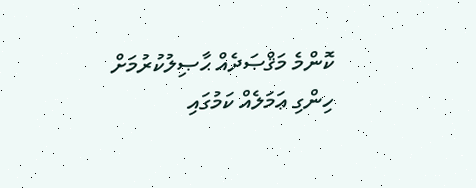ކޮންމެ މަޤްޞަދެއް ޙާޞިލުކުރުމަށް ހިންގި ޢަމަލެއް ކަމުގައި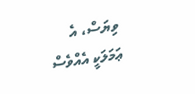ވިޔަސް، އެ ޢަމަލަކީ އެއްވެސް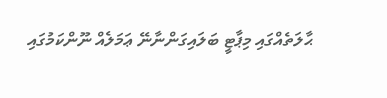ޙާލަތެއްގައި މިޕާޓީ ބަލައިގަންނާނޭ ޢަމަލެއް ނޫންކަމުގައި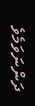ދަންނަވަމެވެ